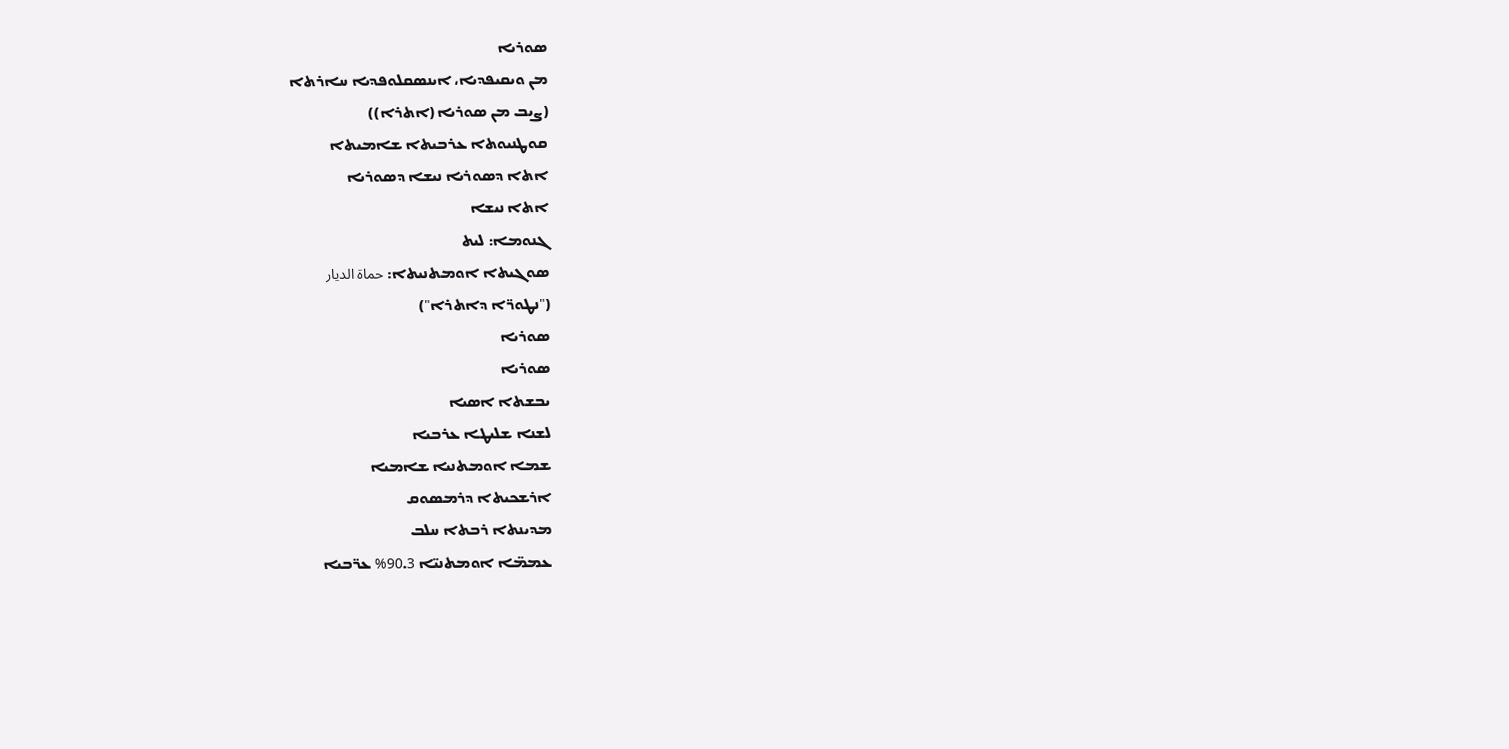ܣܘܪܝܐ
ܡܢ ܘܝܩܝܦܕܝܐ، ܐܝܢܣܩܠܘܦܕܝܐ ܚܐܪܬܐ
(ܨܝܒ ܡܢ ܣܘܪܝܐ (ܐܬܪܐ))
ܩܘܛܢܝܘܬܐ ܥܪܒܝܬܐ ܫܐܡܝܬܐ
ܐܬܐ ܕܣܘܪܝܐ ܢܝܫܐ ܕܣܘܪܝܐ
ܐܬܐ ܢܝܫܐ
ܓܢܘܡܐ: ܠܝܬ
ܣܘܓܝܬܐ ܐܘܡܬܢܝܬܐ: حماة الديار
("ܢܛܘܪ̈ܐ ܕܐܬܪܐ")
ܣܘܪܝܐ
ܣܘܪܝܐ
ܝܒܫܬܐ ܐܣܝܐ
ܠܫܢܐ ܫܠܝܛܐ ܥܪܒܝܐ
ܫܡܐ ܐܘܡܬܢܝܐ ܫܐܡܝܐ
ܐܪܫܟܝܬܐ ܕܪܡܣܘܩ
ܡܕܝܢܬܐ ܪܒܬܐ ܚܠܒ
ܥܡܡ̈ܐ ܐܘܡܬܢܝ̈ܐ 90.3% ܥܪ̈ܒܝܐ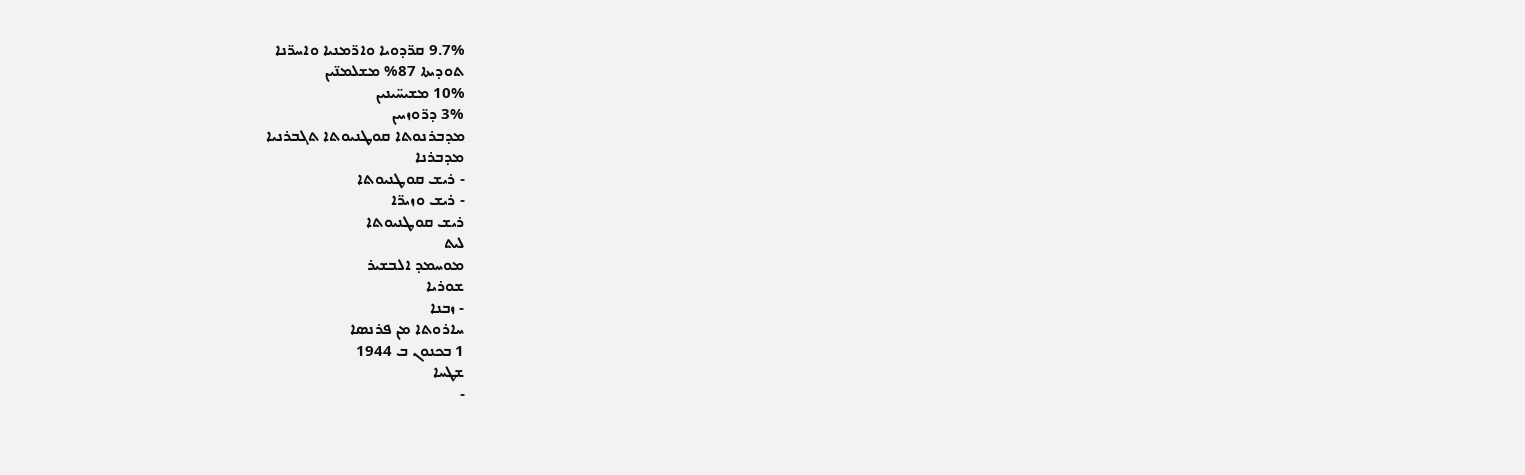9.7% ܩܪ̈ܕܘܝܐ ܘܐܪ̈ܡܢܝܐ ܘܐܚܪ̈ܢܐ
ܬܘܕܝܬܐ 87% ܡܫܠܡܢ̈ܝܢ
10% ܡܫܝܚ̈ܝܢܝܢ
3% ܕܪ̈ܘܙܝܝܢ
ܡܕܒܪܢܘܬܐ ܩܘܛܢܝܘܬܐ ܬܓܒܪܢܝܐ
ܡܕܒܪܢܐ
- ܪܝܫ ܩܘܛܢܝܘܬܐ
- ܪܝܫ ܘܙܝܪ̈ܐ
ܪܝܫ ܩܘܛܢܝܘܬܐ
ܠܝܬ
ܡܘܚܡܕ ܐܠܒܫܝܪ
ܫܘܪܝܐ
- ܙܒܢܐ
ܚܐܪܘܬܐ ܡܢ ܦܪܢܣܐ
1 ܒܟܢܘܢ ܒ 1944
ܫܛܚܐ
-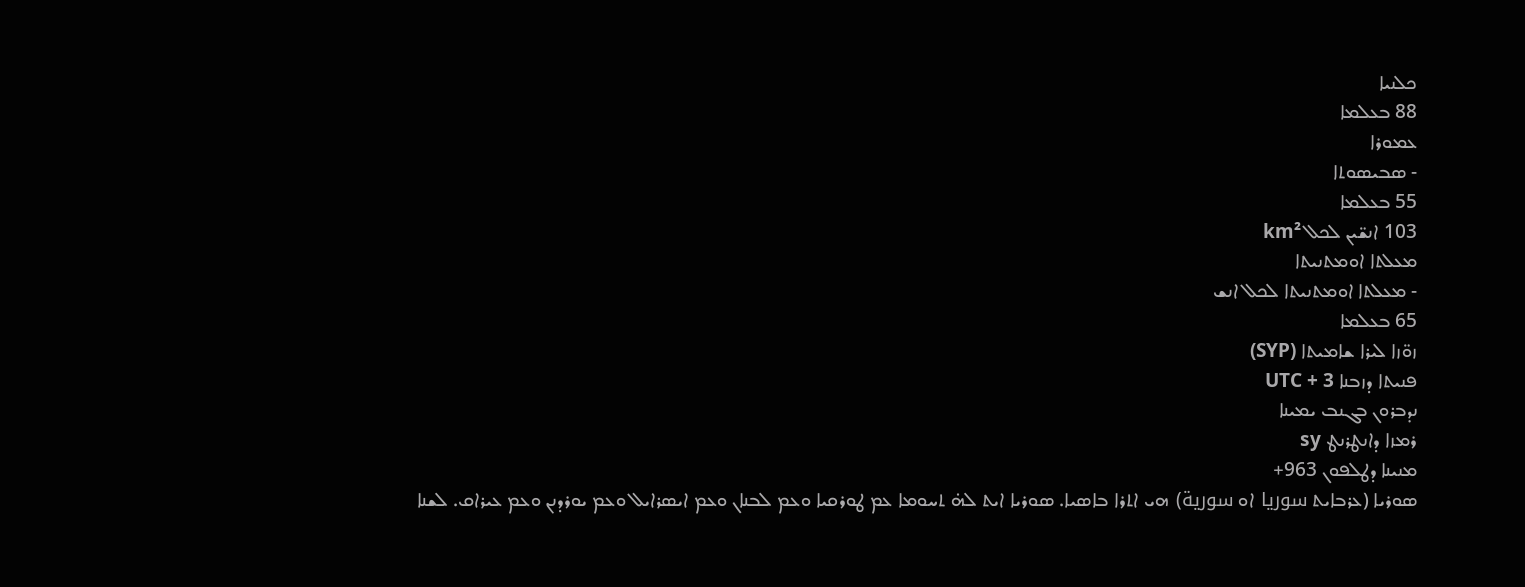ܟܠܢܝܐ
88 ܒܥܠܡܐ
ܥܡܘܪܐ
- ܣܒܝܣܘܬܐ
55 ܒܥܠܡܐ
103 ܐܢܫ̈ܝܢ ܠܟܠ km²
ܡܥܠܬܐ ܐܘܡܬܢܝܬܐ
- ܡܥܠܬܐ ܐܘܡܬܢܝܬܐ ܠܟܠ ܐܢܫ
65 ܒܥܠܡܐ
ܙܘ̈ܙܐ ܠܝܪܐ ܫܐܡܝܬܐ (SYP)
ܦܢܝܬܐ ܕܙܒܢܐ UTC + 3
ܢܕܒܪܘܢ ܒܓܢܒ ܝܡܝܢܐ
ܪܡܙܐ ܕܐܢܛܪܢܛ sy
ܡܢܝܢܐ ܕܛܠܦܘܢ 963+
ܣܘܪܝܐ (ܥܪܒܐܝܬ سوريا ܐܘ سورية) ܗܝ ܐܬܪܐ ܒܐܣܝܐ. ܣܘܪܝܐ ܐܝܬ ܠܗ̇ ܬܚܘܡܐ ܥܡ ܛܘܪܩܝܐ ܘܥܡ ܠܒܢܐܢ ܘܥܡ ܐܝܣܪܐܝܠ ܘܥܡ ܝܘܪܕܢܢ ܘܥܡ ܥܝܪܐܩ. ܠܫܢܐ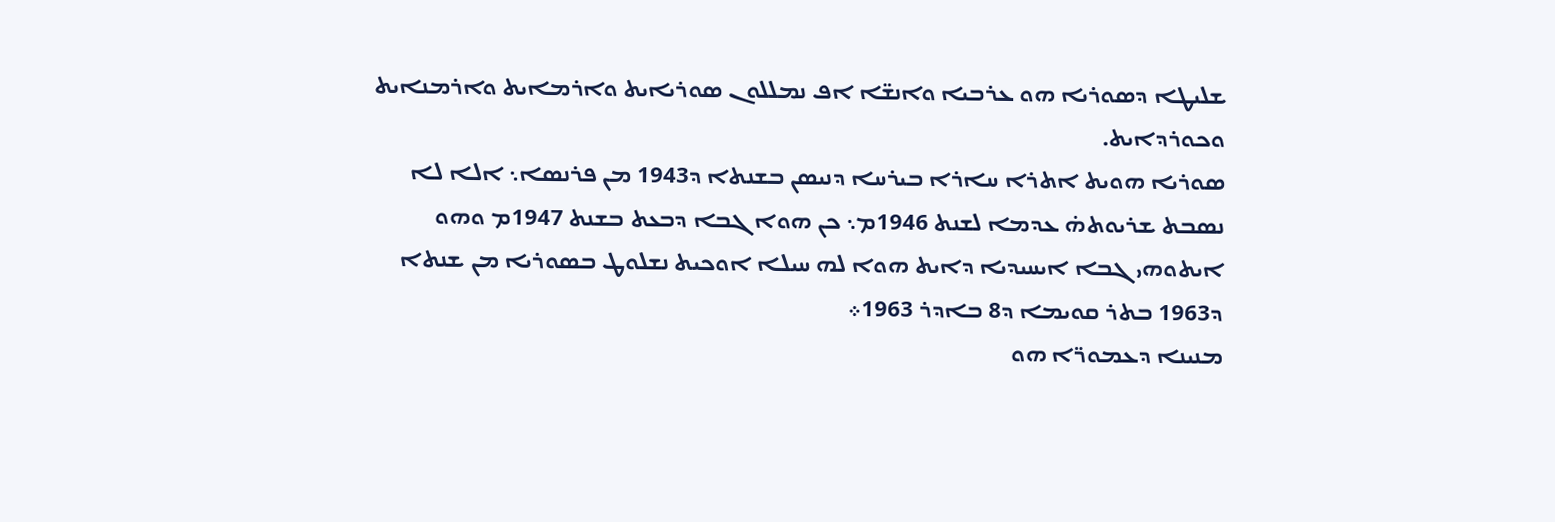ܫܠܝܛܐ ܕܣܘܪܝܐ ܗܘ ܥܪܒܝܐ ܘܐܢܫ̈ܐ ܐܦ ܢܡܠܠܘܢ ܣܘܪܝܐܝܬ ܘܐܪܡܐܝܬ ܘܐܪܡܢܐܝܬ ܘܟܘܪܕܐܝܬ.
ܣܘܪܝܐ ܗܘܝܬ ܐܬܪܐ ܚܐܪܐ ܒܝܪܚܐ ܕܢܝܣܢ ܒܫܢܬܐ ܕ1943 ܡܢ ܦܪܢܣܐ܆ ܐܠܐ ܠܐ ܢܣܒܬ ܫܪܝܘܬܗ̇ ܥܕܡܐ ܠܫܢܬ 1946ܡ܆ ܟܢ ܗܘܐ ܓܒܐ ܕܒܥܬ ܒܫܢܬ 1947ܡ ܘܗܘ ܐܝܬܘܗܝ ܓܒܐ ܐܝܚܝܕܝܐ ܕܐܝܬ ܗܘܐ ܠܗ ܚܝܠܐ ܐܘܟܝܬ ܢܫܠܘܛ ܒܣܘܪܝܐ ܡܢ ܫܢܬܐ ܕ1963 ܒܬܪ ܩܘܝܡܐ ܕ8 ܒܐܕܪ 1963܀
ܡܢܝܢܐ ܕܥܡܘܪ̈ܐ ܗܘ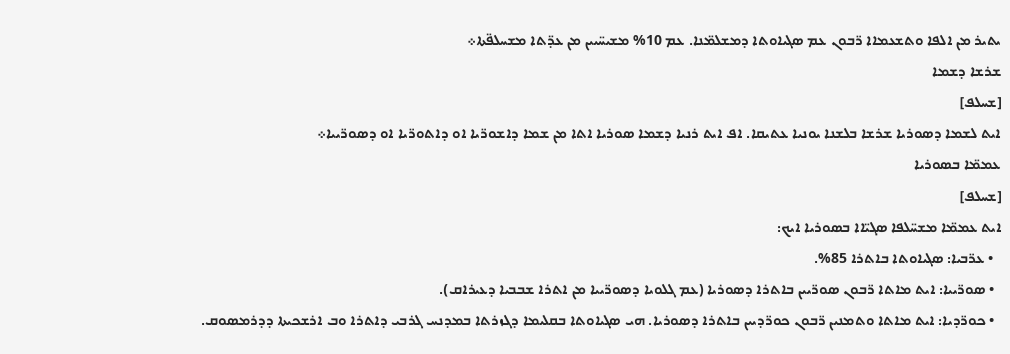ܝܬܝܪ ܡܢ ܐܠܦܐ ܘܬܫܥܡܐܐ ܪ̈ܒܘܢ ܥܡ ܣܓܝܐܘܬܐ ܕܡܫܠܡ̈ܢܐ. ܥܡ 10% ܡܫܝܚ̈ܝܝܢ ܡܢ ܥܕ̈ܬܐ ܡܫܚܠܦ̈ܬܐ܀
ܫܪܫܐ ܕܫܡܐ
[ܫܚܠܦ]
ܐܝܬ ܠܫܡܐ ܕܣܘܪܝܐ ܫܪܫܐ ܒܠܫܢܐ ܝܘܢܝܐ ܥܬܝܩܐ. ܐܦ ܐܝܬ ܪܢܝܐ ܕܫܡܐ ܣܘܪܝܐ ܐܬܐ ܡܢ ܫܡܐ ܕܐܫܘܪ̈ܝܐ ܐܘ ܕܐܬܘܪ̈ܝܐ ܐܘ ܕܣܘܪ̈ܝܝܐ܀
ܥܡܡ̈ܐ ܒܣܘܪܝܐ
[ܫܚܠܦ]
ܐܝܬ ܥܡܡ̈ܐ ܡܫܚ̈ܠܦܐ ܣܓܝ̈ܐܐ ܒܣܘܪܝܐ ܐܝܟ:
  • ܥܪ̈ܒܝܐ: ܣܓܝܐܘܬܐ ܒܐܬܪܐ 85%.
  • ܣܘܪ̈ܝܝܐ: ܐܝܬ ܡܐܬܐ ܪ̈ܒܘܢ ܣܘܪ̈ܝܝܢ ܒܐܬܪܐ ܕܣܘܪܝܐ (ܥܡ ܓܠܘܝܐ ܕܣܘܪ̈ܝܝܐ ܡܢ ܐܬܪܐ ܫܒܒܝܐ ܕܥܝܪܐܩ).
  • ܟܘܪ̈ܕܝܐ: ܐܝܬ ܡܐܬܐ ܘܬܡܢܝܢ ܪ̈ܒܘܢ ܟܘܪ̈ܕܝܝܢ ܒܐܬܪܐ ܕܣܘܪܝܐ. ܗܝ ܣܓܝܐܘܬܐ ܒܩܠܝܡܐ ܕܓܙܪܬܐ ܒܡܕܢܚ ܓܪܒܝ ܕܐܬܪܐ ܘܒ ܐܪܫܟܝܬܐ ܕܕܪܡܣܘܩ.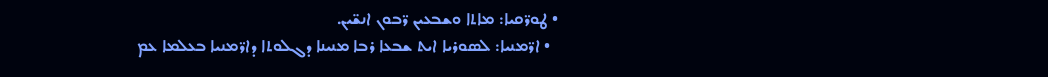• ܛܘܪ̈ܩܝܐ: ܡܐܬܐ ܘܫܒܥܝܢ ܪ̈ܒܘܢ ܐܢܫ̈ܝܢ.
  • ܐܪ̈ܡܢܝܐ: ܠܣܘܪܝܐ ܐܝܬ ܫܒܥܐ ܪܒܐ ܡܢܝܢܐ ܕܓܠܘܬܐ ܕܐܪ̈ܡܢܝܐ ܒܥܠܡܐ ܥܡ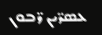ܥܣܪ̈ܝܢ ܪ̈ܒܘܢ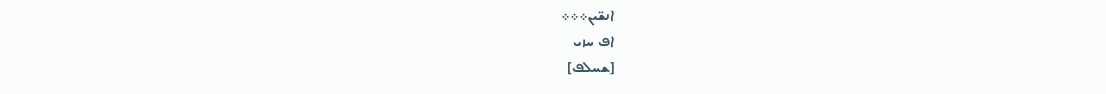ܐܢܫ̈ܝܢ܀܀܀
ܐܦ ܚܙܝ
[ܫܚܠܦ]